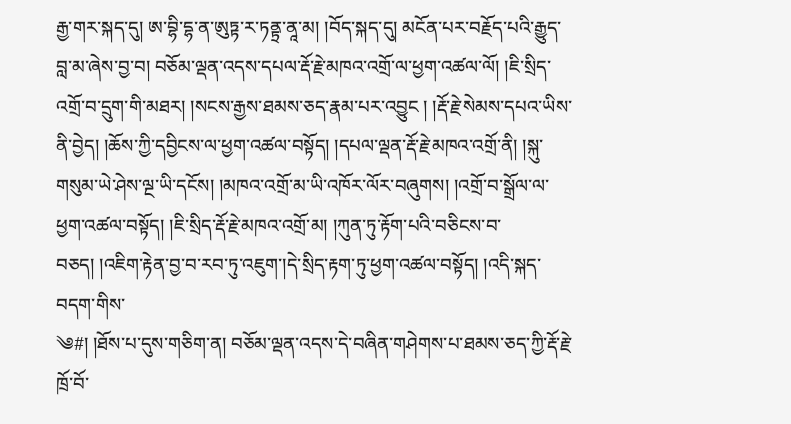རྒྱ་གར་སྐད་དུ། ཨ་བྷི་དྷ་ན་ཨུཏྟ་ར་ཏནྟྲ་ནཱ་མ། །བོད་སྐད་དུ། མངོན་པར་བརྗོད་པའི་རྒྱུད་བླ་མ་ཞེས་བྱ་བ། བཅོམ་ལྡན་འདས་དཔལ་རྡོ་རྗེ་མཁའ་འགྲོ་ལ་ཕྱག་འཚལ་ལོ། །ཇི་སྲིད་འགྲོ་བ་དྲུག་གི་མཐར། །སངས་རྒྱས་ཐམས་ཅད་རྣམ་པར་འབྱུང ། །རྡོ་རྗེ་སེམས་དཔའ་ཡིས་ནི་བྱེད། །ཆོས་ཀྱི་དབྱིངས་ལ་ཕྱག་འཚལ་བསྟོད། །དཔལ་ལྡན་རྡོ་རྗེ་མཁའ་འགྲོ་ནི། །སྐུ་གསུམ་ཡེ་ཤེས་ལྔ་ཡི་དངོས། །མཁའ་འགྲོ་མ་ཡི་འཁོར་ལོར་བཞུགས། །འགྲོ་བ་སྒྲོལ་ལ་ཕྱག་འཚལ་བསྟོད། །ཇི་སྲིད་རྡོ་རྗེ་མཁའ་འགྲོ་མ། །ཀུན་ཏུ་རྟོག་པའི་བཅིངས་བ་བཅད། །འཇིག་རྟེན་བྱ་བ་རབ་ཏུ་འཇུག་།དེ་སྲིད་རྟག་ཏུ་ཕྱག་འཚལ་བསྟོད། །འདི་སྐད་བདག་གིས་
༄#། །ཐོས་པ་དུས་གཅིག་ན། བཅོམ་ལྡན་འདས་དེ་བཞིན་གཤེགས་པ་ཐམས་ཅད་ཀྱི་རྡོ་རྗེ་ཁྲོ་བོ་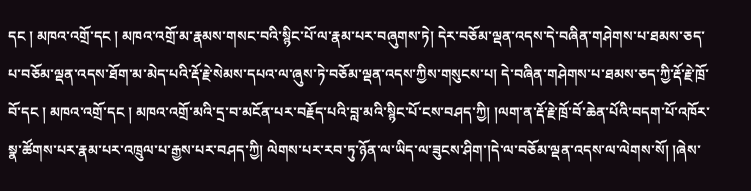དང ། མཁའ་འགྲོ་དང ། མཁའ་འགྲོ་མ་རྣམས་གསང་བའི་སྙིང་པོ་ལ་རྣམ་པར་བཞུགས་ཏེ། དེར་བཅོམ་ལྡན་འདས་དེ་བཞིན་གཤེགས་པ་ཐམས་ཅད་པ་བཅོམ་ལྡན་འདས་ཐོག་མ་མེད་པའི་རྡོ་རྗེ་སེམས་དཔའ་ལ་ཞུས་ཏེ་བཅོམ་ལྡན་འདས་ཀྱིས་གསུངས་པ། དེ་བཞིན་གཤེགས་པ་ཐམས་ཅད་ཀྱི་རྡོ་རྗེ་ཁྲོ་བོ་དང ། མཁའ་འགྲོ་དང ། མཁའ་འགྲོ་མའི་དྲ་བ་མངོན་པར་བརྗོད་པའི་བླ་མའི་སྙིང་པོ་ངས་བཤད་ཀྱི། །ལག་ན་རྡོ་རྗེ་ཁྲོ་བོ་ཆེན་པོའི་བདག་པོ་འཁོར་སྣ་ཚོགས་པར་རྣམ་པར་འཁྲུལ་པ་རྒྱས་པར་བཤད་ཀྱི། ལེགས་པར་རབ་ཏུ་ཉོན་ལ་ཡིད་ལ་ཟུངས་ཤིག་།དེ་ལ་བཅོམ་ལྡན་འདས་ལ་ལེགས་སོ། །ཞེས་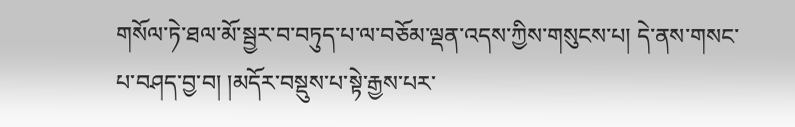གསོལ་ཏེ་ཐལ་མོ་སྦྱར་བ་བཏུད་པ་ལ་བཅོམ་ལྡན་འདས་ཀྱིས་གསུངས་པ། དེ་ནས་གསང་པ་བཤད་བྱ་བ། །མདོར་བསྡུས་པ་སྟེ་རྒྱས་པར་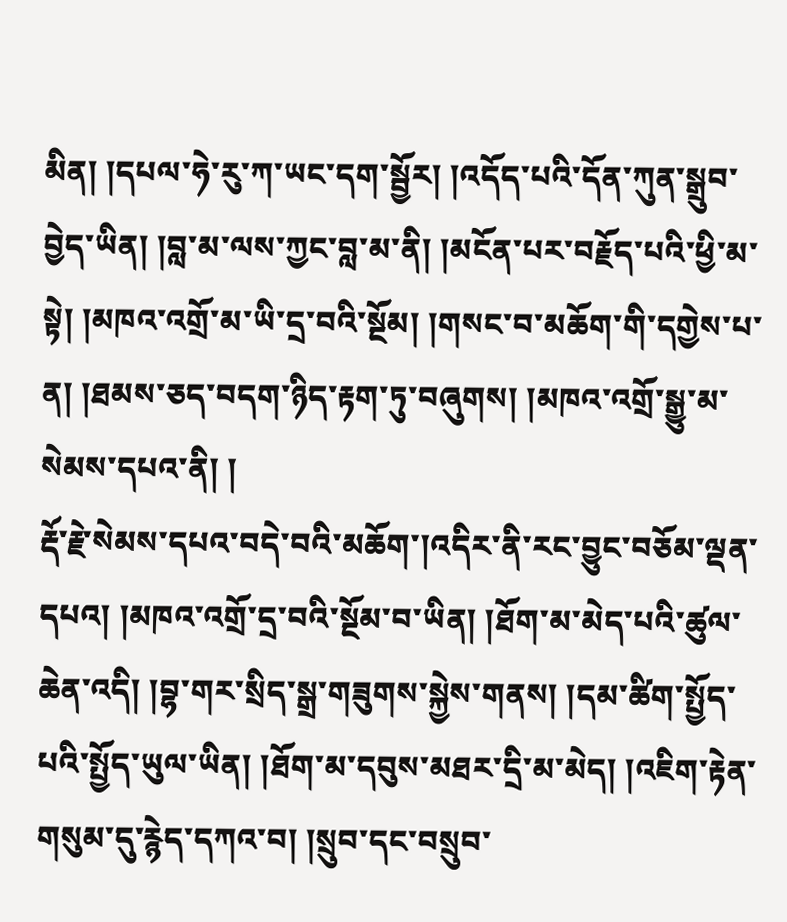མིན། །དཔལ་ཧེ་རུ་ཀ་ཡང་དག་སྦྱོར། །འདོད་པའི་དོན་ཀུན་སྒྲུབ་བྱེད་ཡིན། །བླ་མ་ལས་ཀྱང་བླ་མ་ནི། །མངོན་པར་བརྗོད་པའི་ཕྱི་མ་སྟེ། །མཁའ་འགྲོ་མ་ཡི་དྲ་བའི་སྔོམ། །གསང་བ་མཆོག་གི་དགྱེས་པ་ན། །ཐམས་ཅད་བདག་ཉིད་རྟག་ཏུ་བཞུགས། །མཁའ་འགྲོ་སྒྱུ་མ་སེམས་དཔའ་ནི། །
རྡོ་རྗེ་སེམས་དཔའ་བདེ་བའི་མཆོག་།འདིར་ནི་རང་བྱུང་བཅོམ་ལྡན་དཔའ། །མཁའ་འགྲོ་དྲ་བའི་སྔོམ་བ་ཡིན། །ཐོག་མ་མེད་པའི་ཚུལ་ཆེན་འདི། །བྷ་གར་སྲིད་སྒྲ་གཟུགས་སྐྱེས་གནས། །དམ་ཚིག་སྤྱོད་པའི་སྤྱོད་ཡུལ་ཡིན། །ཐོག་མ་དབུས་མཐར་དྲི་མ་མེད། །འཇིག་རྟེན་གསུམ་དུ་རྙེད་དཀའ་བ། །སྲུབ་དང་བསྲུབ་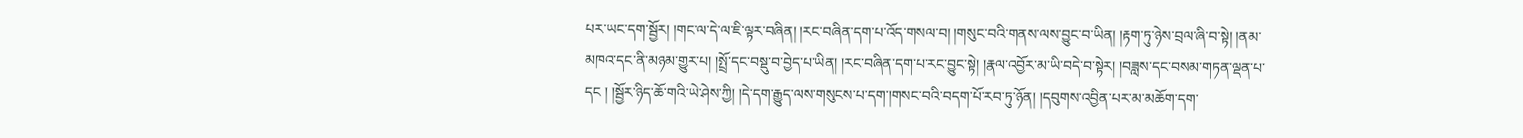པར་ཡང་དག་སྦྱོར། །གང་ལ་དེ་ལ་ཇི་ལྟར་བཞིན། །རང་བཞིན་དག་པ་འོད་གསལ་བ། །གསུང་བའི་གནས་ལས་བྱུང་བ་ཡིན། །རྟག་ཏུ་ཉེས་བྲལ་ཞི་བ་སྟེ། །ནམ་མཁའ་དང་ནི་མཉམ་གྱུར་པ། །སྤྲོ་དང་བསྡུ་བ་བྱེད་པ་ཡིན། །རང་བཞིན་དག་པ་རང་བྱུང་སྟེ། །རྣལ་འབྱོར་མ་ཡི་བདེ་བ་སྟེར། །བཟླས་དང་བསམ་གཏན་ལྡན་པ་དང ། །སྦྱོར་ཉིད་ཆོ་གའི་ཡེ་ཤེས་ཀྱི། །དེ་དག་རྒྱུད་ལས་གསུངས་པ་དག་།གསང་བའི་བདག་པོ་རབ་ཏུ་ཉོན། །དབུགས་འབྱིན་པར་མ་མཆོག་དག་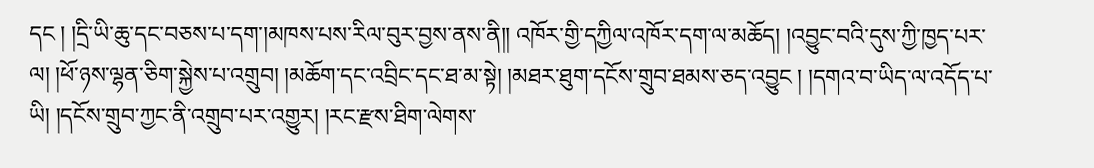དང ། །དྲི་ཡི་ཆུ་དང་བཅས་པ་དག་།མཁས་པས་རིལ་བུར་བྱས་ནས་ནི།། འཁོར་གྱི་དཀྱིལ་འཁོར་དག་ལ་མཆོད། །འབྱུང་བའི་དུས་ཀྱི་ཁྱད་པར་ལ། །ཕོ་ཉས་ལྷན་ཅིག་སྐྱེས་པ་འགྲུབ། །མཆོག་དང་འབྲིང་དང་ཐ་མ་སྟེ། །མཐར་ཐུག་དངོས་གྲུབ་ཐམས་ཅད་འབྱུང ། །དགའ་བ་ཡིད་ལ་འདོད་པ་ཡི། །དངོས་གྲུབ་ཀྱང་ནི་འགྲུབ་པར་འགྱུར། །རང་རྫས་ཐིག་ལེགས་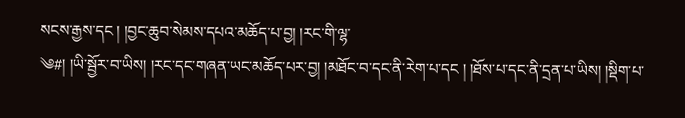སངས་རྒྱས་དང ། །བྱང་ཆུབ་སེམས་དཔའ་མཆོད་པ་བྱ། །རང་གི་ལྷ་
༄#། །ཡི་སྦྱོར་བ་ཡིས། །རང་དང་གཞན་ཡང་མཆོད་པར་བྱ། །མཐོང་བ་དང་ནི་རེག་པ་དང ། །ཐོས་པ་དང་ནི་དྲན་པ་ཡིས། །སྡིག་པ་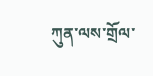ཀུན་ལས་གྲོལ་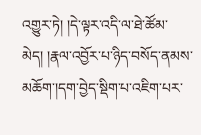འགྱུར་ཏེ། །དེ་ལྟར་འདི་ལ་ཐེ་ཚོམ་མེད། །རྣལ་འབྱོར་པ་ཉིད་བསོད་ནམས་མཆོག་།དག་བྱེད་སྡིག་པ་འཇིག་པར་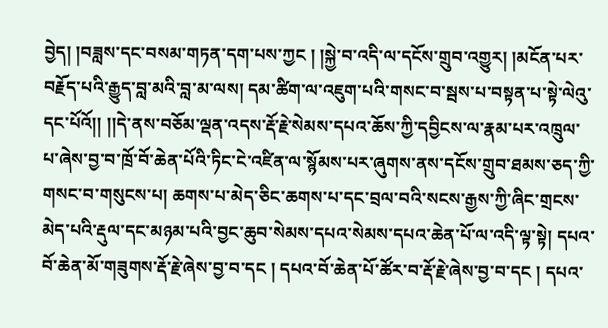བྱེད། །བཟླས་དང་བསམ་གཏན་དག་པས་ཀྱང ། །སྐྱེ་བ་འདི་ལ་དངོས་གྲུབ་འགྱུར། །མངོན་པར་བརྗོད་པའི་རྒྱུད་བླ་མའི་བླ་མ་ལས། དམ་ཚིག་ལ་འཇུག་པའི་གསང་བ་སྦས་པ་བསྟན་པ་སྟེ་ལེའུ་དང་པོའོ།། །།དེ་ནས་བཅོམ་ལྡན་འདས་རྡོ་རྗེ་སེམས་དཔའ་ཆོས་ཀྱི་དབྱིངས་ལ་རྣམ་པར་འཁྲུལ་པ་ཞེས་བྱ་བ་ཁྲོ་བོ་ཆེན་པོའི་ཏིང་ངེ་འཛིན་ལ་སྙོམས་པར་ཞུགས་ནས་དངོས་གྲུབ་ཐམས་ཅད་ཀྱི་གསང་བ་གསུངས་པ། ཆགས་པ་མེད་ཅིང་ཆགས་པ་དང་བྲལ་བའི་སངས་རྒྱས་ཀྱི་ཞིང་གྲངས་མེད་པའི་རྡུལ་དང་མཉམ་པའི་བྱང་ཆུབ་སེམས་དཔའ་སེམས་དཔའ་ཆེན་པོ་ལ་འདི་ལྟ་སྟེ། དཔའ་བོ་ཆེན་མོ་གཟུགས་རྡོ་རྗེ་ཞེས་བྱ་བ་དང ། དཔའ་བོ་ཆེན་པོ་ཚོར་བ་རྡོ་རྗེ་ཞེས་བྱ་བ་དང ། དཔའ་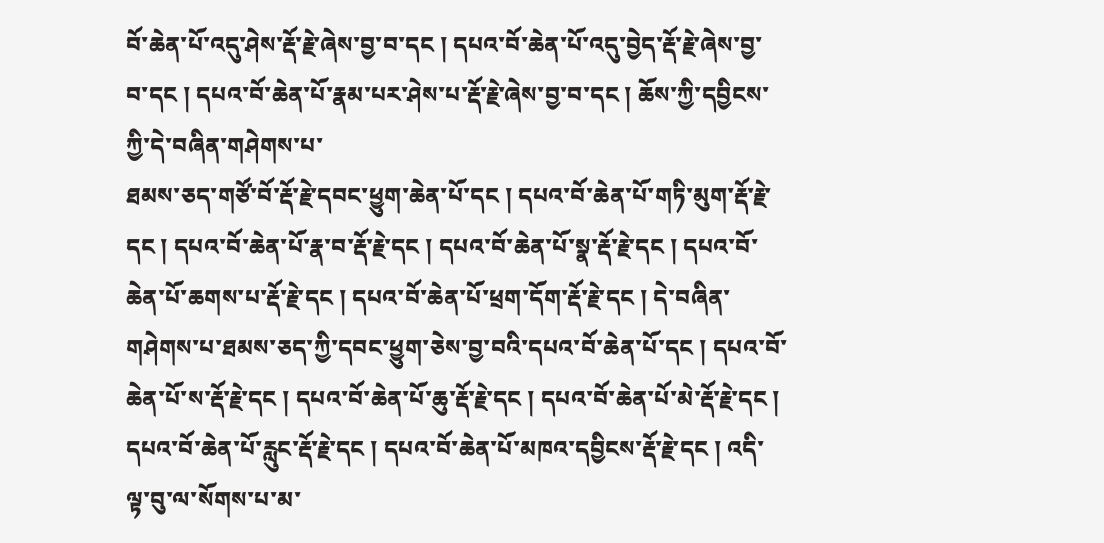བོ་ཆེན་པོ་འདུ་ཤེས་རྡོ་རྗེ་ཞེས་བྱ་བ་དང ། དཔའ་བོ་ཆེན་པོ་འདུ་བྱེད་རྡོ་རྗེ་ཞེས་བྱ་བ་དང ། དཔའ་བོ་ཆེན་པོ་རྣམ་པར་ཤེས་པ་རྡོ་རྗེ་ཞེས་བྱ་བ་དང ། ཆོས་ཀྱི་དབྱིངས་ཀྱི་དེ་བཞིན་གཤེགས་པ་
ཐམས་ཅད་གཙོ་བོ་རྡོ་རྗེ་དབང་ཕྱུག་ཆེན་པོ་དང ། དཔའ་བོ་ཆེན་པོ་གཏི་མུག་རྡོ་རྗེ་དང ། དཔའ་བོ་ཆེན་པོ་རྣ་བ་རྡོ་རྗེ་དང ། དཔའ་བོ་ཆེན་པོ་སྣ་རྡོ་རྗེ་དང ། དཔའ་བོ་ཆེན་པོ་ཆགས་པ་རྡོ་རྗེ་དང ། དཔའ་བོ་ཆེན་པོ་ཕྲག་དོག་རྡོ་རྗེ་དང ། དེ་བཞིན་གཤེགས་པ་ཐམས་ཅད་ཀྱི་དབང་ཕྱུག་ཅེས་བྱ་བའི་དཔའ་བོ་ཆེན་པོ་དང ། དཔའ་བོ་ཆེན་པོ་ས་རྡོ་རྗེ་དང ། དཔའ་བོ་ཆེན་པོ་ཆུ་རྡོ་རྗེ་དང ། དཔའ་བོ་ཆེན་པོ་མེ་རྡོ་རྗེ་དང ། དཔའ་བོ་ཆེན་པོ་རླུང་རྡོ་རྗེ་དང ། དཔའ་བོ་ཆེན་པོ་མཁའ་དབྱིངས་རྡོ་རྗེ་དང ། འདི་ལྟ་བུ་ལ་སོགས་པ་མ་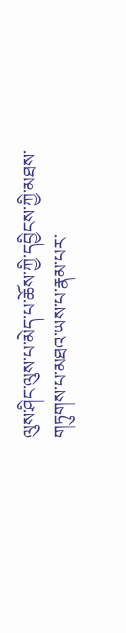ལུས་ཤིང་ལུས་པ་མེད་པ་ཆོས་ཀྱི་དབྱིངས་ཀྱི་མཐས་གཏུགས་པ་མཐའ་ཡས་པ་རྣམ་པར་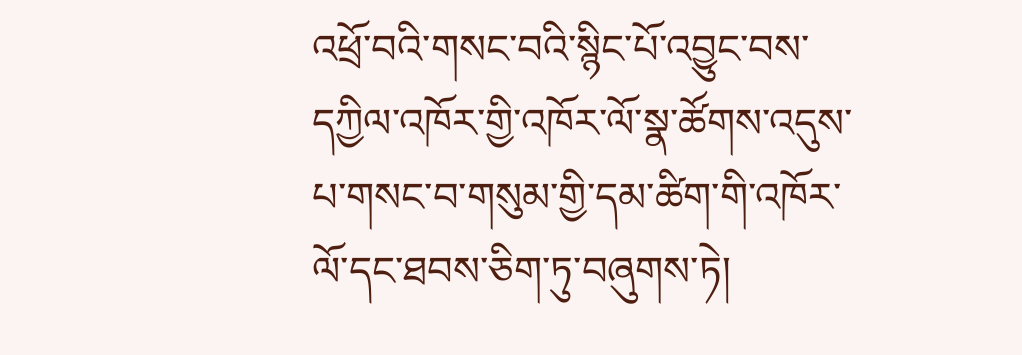འཕྲོ་བའི་གསང་བའི་སྙིང་པོ་འབྱུང་བས་དཀྱིལ་འཁོར་གྱི་འཁོར་ལོ་སྣ་ཚོགས་འདུས་པ་གསང་བ་གསུམ་གྱི་དམ་ཚིག་གི་འཁོར་ལོ་དང་ཐབས་ཅིག་ཏུ་བཞུགས་ཏེ།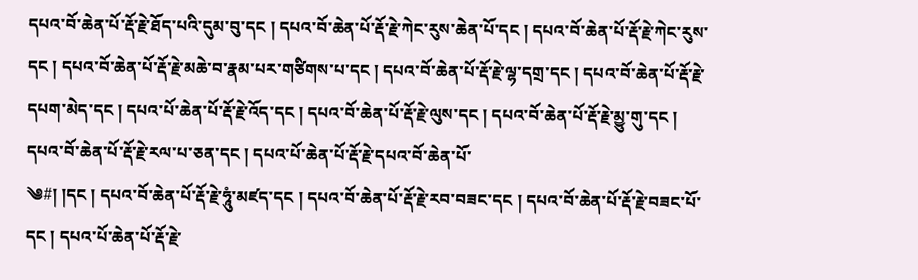དཔའ་བོ་ཆེན་པོ་རྡོ་རྗེ་ཐོད་པའི་དུམ་བུ་དང ། དཔའ་བོ་ཆེན་པོ་རྡོ་རྗེ་ཀེང་རུས་ཆེན་པོ་དང ། དཔའ་བོ་ཆེན་པོ་རྡོ་རྗེ་ཀེང་རུས་དང ། དཔའ་བོ་ཆེན་པོ་རྡོ་རྗེ་མཆེ་བ་རྣམ་པར་གཙིགས་པ་དང ། དཔའ་བོ་ཆེན་པོ་རྡོ་རྗེ་ལྷ་དགྲ་དང ། དཔའ་བོ་ཆེན་པོ་རྡོ་རྗེ་དཔག་མེད་དང ། དཔའ་པོ་ཆེན་པོ་རྡོ་རྗེ་འོད་དང ། དཔའ་བོ་ཆེན་པོ་རྡོ་རྗེ་ལུས་དང ། དཔའ་བོ་ཆེན་པོ་རྡོ་རྗེ་མྱུ་གུ་དང ། དཔའ་བོ་ཆེན་པོ་རྡོ་རྗེ་རལ་པ་ཅན་དང ། དཔའ་པོ་ཆེན་པོ་རྡོ་རྗེ་དཔའ་བོ་ཆེན་པོ་
༄#། །དང ། དཔའ་བོ་ཆེན་པོ་རྡོ་རྗེ་ཧཱུཾ་མཛད་དང ། དཔའ་བོ་ཆེན་པོ་རྡོ་རྗེ་རབ་བཟང་དང ། དཔའ་བོ་ཆེན་པོ་རྡོ་རྗེ་བཟང་པོ་དང ། དཔའ་པོ་ཆེན་པོ་རྡོ་རྗེ་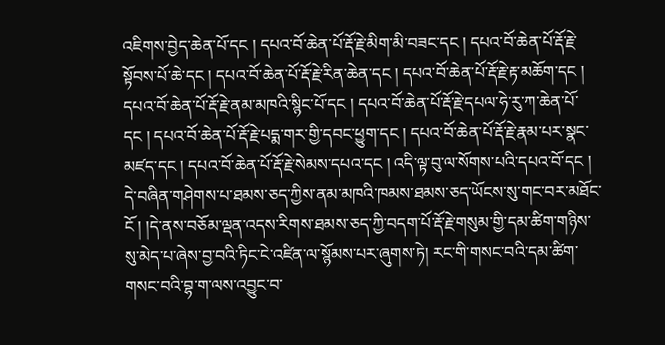འཇིགས་བྱེད་ཆེན་པོ་དང ། དཔའ་བོ་ཆེན་པོ་རྡོ་རྗེ་མིག་མི་བཟང་དང ། དཔའ་བོ་ཆེན་པོ་རྡོ་རྗེ་སྟོབས་པོ་ཆེ་དང ། དཔའ་བོ་ཆེན་པོ་རྡོ་རྗེ་རིན་ཆེན་དང ། དཔའ་བོ་ཆེན་པོ་རྡོ་རྗེ་རྟ་མཆོག་དང ། དཔའ་བོ་ཆེན་པོ་རྡོ་རྗེ་ནམ་མཁའི་སྙིང་པོ་དང ། དཔའ་བོ་ཆེན་པོ་རྡོ་རྗེ་དཔལ་ཧེ་རུ་ཀ་ཆེན་པོ་དང ། དཔའ་བོ་ཆེན་པོ་རྡོ་རྗེ་པདྨ་གར་གྱི་དབང་ཕྱུག་དང ། དཔའ་བོ་ཆེན་པོ་རྡོ་རྗེ་རྣམ་པར་སྣང་མཛད་དང ། དཔའ་བོ་ཆེན་པོ་རྡོ་རྗེ་སེམས་དཔའ་དང ། འདི་ལྟ་བུ་ལ་སོགས་པའི་དཔའ་བོ་དང ། དེ་བཞིན་གཤེགས་པ་ཐམས་ཅད་ཀྱིས་ནམ་མཁའི་ཁམས་ཐམས་ཅད་ཡོངས་སུ་གང་བར་མཐོང་ངོ ། །དེ་ནས་བཅོམ་ལྡན་འདས་རིགས་ཐམས་ཅད་ཀྱི་བདག་པོ་རྡོ་རྗེ་གསུམ་གྱི་དམ་ཚིག་གཉིས་སུ་མེད་པ་ཞེས་བྱ་བའི་ཏིང་ངེ་འཛིན་ལ་སྙོམས་པར་ཞུགས་ཏེ། རང་གི་གསང་བའི་དམ་ཚིག་གསང་བའི་བྷ་ག་ལས་འབྱུང་བ་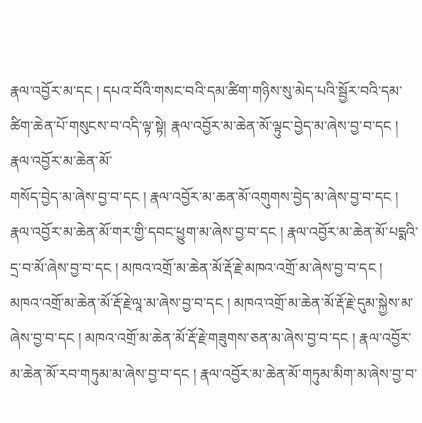རྣལ་འབྱོར་མ་དང ། དཔའ་བོའི་གསང་བའི་དམ་ཚིག་གཉིས་སུ་མེད་པའི་སྦྱོར་བའི་དམ་ཚིག་ཆེན་པོ་གསུངས་བ་འདི་ལྟ་སྟེ། རྣལ་འབྱོར་མ་ཆེན་མོ་ལྟུང་བྱེད་མ་ཞེས་བྱ་བ་དང ། རྣལ་འབྱོར་མ་ཆེན་མོ་
གསོད་བྱེད་མ་ཞེས་བྱ་བ་དང ། རྣལ་འབྱོར་མ་ཆན་མོ་འགུགས་བྱེད་མ་ཞེས་བྱ་བ་དང ། རྣལ་འབྱོར་མ་ཆེན་མོ་གར་གྱི་དབང་ཕྱུག་མ་ཞེས་བྱ་བ་དང ། རྣལ་འབྱོར་མ་ཆེན་མོ་པདྨའི་དྲ་བ་མོ་ཞེས་བྱ་བ་དང ། མཁའ་འགྲོ་མ་ཆེན་མོ་རྡོ་རྗེ་མཁའ་འགྲོ་མ་ཞེས་བྱ་བ་དང ། མཁའ་འགྲོ་མ་ཆེན་མོ་རྡོ་རྗེ་ལཱ་མ་ཞེས་བྱ་བ་དང ། མཁའ་འགྲོ་མ་ཆེན་མོ་རྡོ་རྗེ་དུམ་སྐྱེས་མ་ཞེས་བྱ་བ་དང ། མཁའ་འགྲོ་མ་ཆེན་མོ་རྡོ་རྗེ་གཟུགས་ཅན་མ་ཞེས་བྱ་བ་དང ། རྣལ་འབྱོར་མ་ཆེན་མོ་རབ་གཏུམ་མ་ཞེས་བྱ་བ་དང ། རྣལ་འབྱོར་མ་ཆེན་མོ་གཏུམ་མིག་མ་ཞེས་བྱ་བ་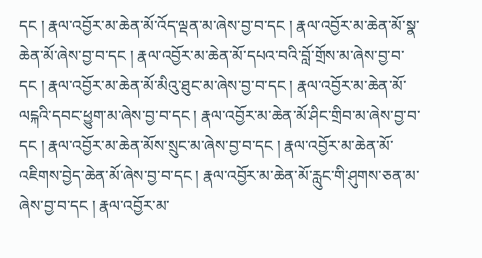དང ། རྣལ་འབྱོར་མ་ཆེན་མོ་འོད་ལྡན་མ་ཞེས་བྱ་བ་དང ། རྣལ་འབྱོར་མ་ཆེན་མོ་སྣ་ཆེན་མོ་ཞེས་བྱ་བ་དང ། རྣལ་འབྱོར་མ་ཆེན་མོ་དཔའ་བའི་བློ་གྲོས་མ་ཞེས་བྱ་བ་དང ། རྣལ་འབྱོར་མ་ཆེན་མོ་མིའུ་ཐུང་མ་ཞེས་བྱ་བ་དང ། རྣལ་འབྱོར་མ་ཆེན་མོ་ལངྐའི་དབང་ཕྱུག་མ་ཞེས་བྱ་བ་དང ། རྣལ་འབྱོར་མ་ཆེན་མོ་ཤིང་གྲིབ་མ་ཞེས་བྱ་བ་དང ། རྣལ་འབྱོར་མ་ཆེན་མོས་སྲུང་མ་ཞེས་བྱ་བ་དང ། རྣལ་འབྱོར་མ་ཆེན་མོ་འཇིགས་བྱེད་ཆེན་མོ་ཞེས་བྱ་བ་དང ། རྣལ་འབྱོར་མ་ཆེན་མོ་རླུང་གི་ཤུགས་ཅན་མ་ཞེས་བྱ་བ་དང ། རྣལ་འབྱོར་མ་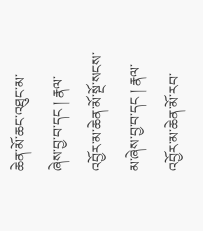ཆེན་མོ་ཆང་འཐུང་མ་ཞེས་བྱ་བ་དང ། རྣལ་འབྱོར་མ་ཆེན་མོ་སྔོ་སངས་མ་ཞེས་བྱ་བ་དང ། རྣལ་འབྱོར་མ་ཆེན་མོ་རབ་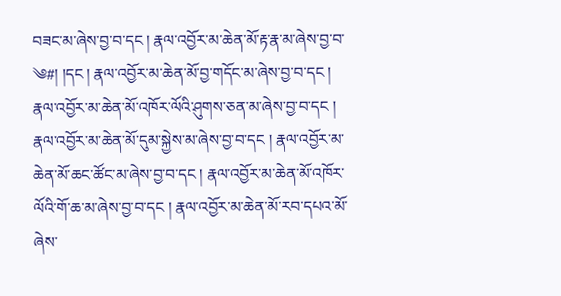བཟང་མ་ཞེས་བྱ་བ་དང ། རྣལ་འབྱོར་མ་ཆེན་མོ་རྟ་རྣ་མ་ཞེས་བྱ་བ་
༄#། །དང ། རྣལ་འབྱོར་མ་ཆེན་མོ་བྱ་གདོང་མ་ཞེས་བྱ་བ་དང ། རྣལ་འབྱོར་མ་ཆེན་མོ་འཁོར་ལོའི་ཤུགས་ཅན་མ་ཞེས་བྱ་བ་དང ། རྣལ་འབྱོར་མ་ཆེན་མོ་དུམ་སྐྱེས་མ་ཞེས་བྱ་བ་དང ། རྣལ་འབྱོར་མ་ཆེན་མོ་ཆང་ཚོང་མ་ཞེས་བྱ་བ་དང ། རྣལ་འབྱོར་མ་ཆེན་མོ་འཁོར་ལོའི་གོ་ཆ་མ་ཞེས་བྱ་བ་དང ། རྣལ་འབྱོར་མ་ཆེན་མོ་རབ་དཔའ་མོ་ཞེས་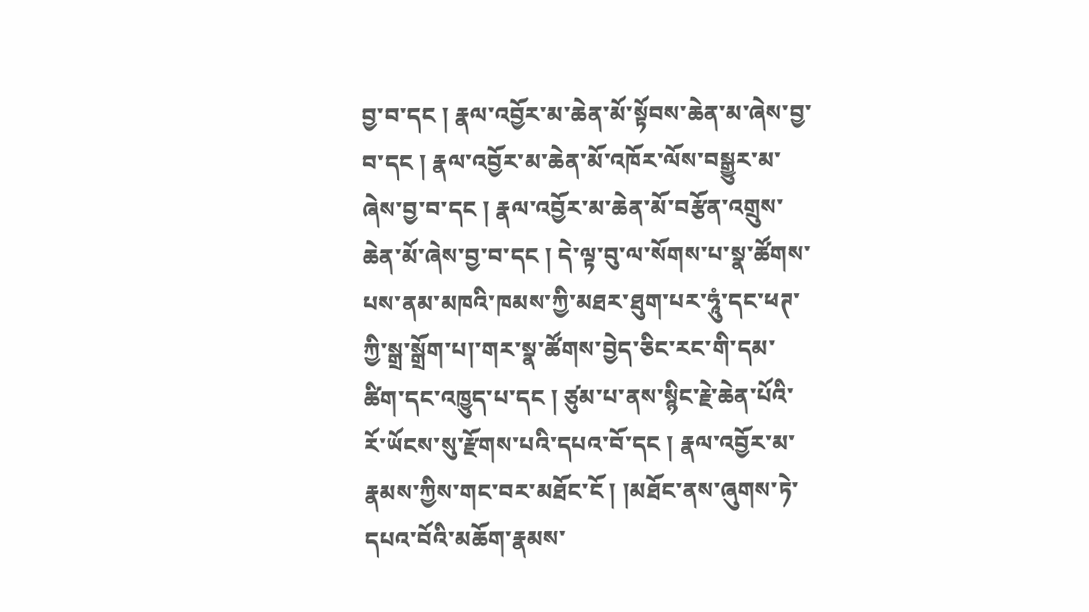བྱ་བ་དང ། རྣལ་འབྱོར་མ་ཆེན་མོ་སྟོབས་ཆེན་མ་ཞེས་བྱ་བ་དང ། རྣལ་འབྱོར་མ་ཆེན་མོ་འཁོར་ལོས་བསྒྱུར་མ་ཞེས་བྱ་བ་དང ། རྣལ་འབྱོར་མ་ཆེན་མོ་བརྩོན་འགྲུས་ཆེན་མོ་ཞེས་བྱ་བ་དང ། དེ་ལྟ་བུ་ལ་སོགས་པ་སྣ་ཚོགས་པས་ནམ་མཁའི་ཁམས་ཀྱི་མཐར་ཐུག་པར་ཧཱུཾ་དང་ཕཊ་ཀྱི་སྒྲ་སྒྲོག་པ།་གར་སྣ་ཚོགས་བྱེད་ཅིང་རང་གི་དམ་ཚིག་དང་འཁྱུད་པ་དང ། ཙུམ་པ་ནས་སྙིང་རྗེ་ཆེན་པོའི་རོ་ཡོངས་སུ་རྫོགས་པའི་དཔའ་བོ་དང ། རྣལ་འབྱོར་མ་རྣམས་ཀྱིས་གང་བར་མཐོང་ངོ ། །མཐོང་ནས་ཞུགས་ཏེ་དཔའ་བོའི་མཆོག་རྣམས་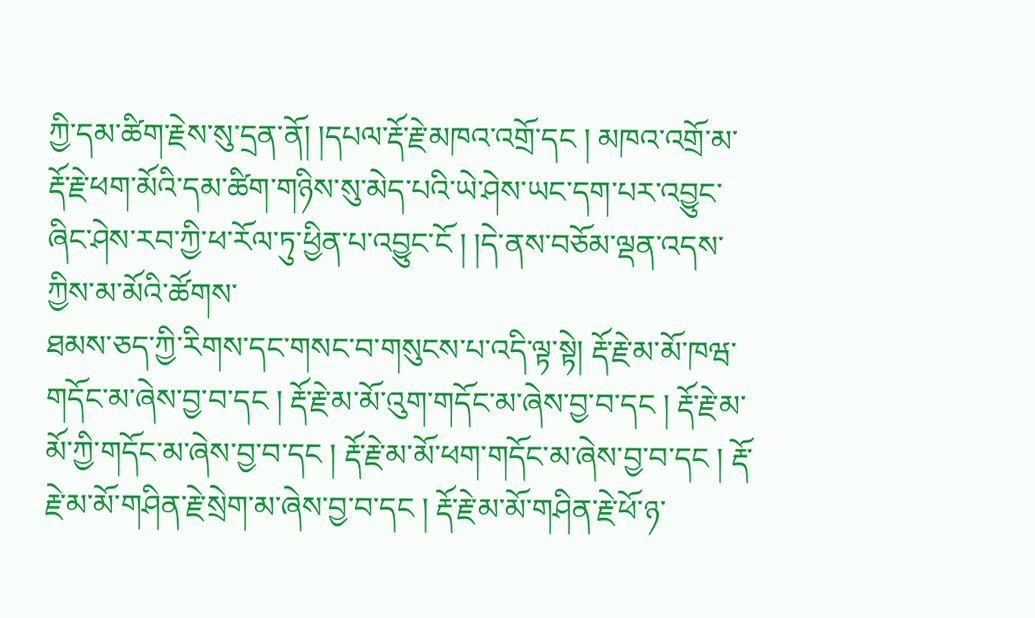ཀྱི་དམ་ཚིག་རྗེས་སུ་དྲན་ནོ། །དཔལ་རྡོ་རྗེ་མཁའ་འགྲོ་དང ། མཁའ་འགྲོ་མ་རྡོ་རྗེ་ཕག་མོའི་དམ་ཚིག་གཉིས་སུ་མེད་པའི་ཡེ་ཤེས་ཡང་དག་པར་འབྱུང་ཞིང་ཤེས་རབ་ཀྱི་ཕ་རོལ་ཏུ་ཕྱིན་པ་འབྱུང་ངོ ། །དེ་ནས་བཅོམ་ལྡན་འདས་ཀྱིས་མ་མོའི་ཚོགས་
ཐམས་ཅད་ཀྱི་རིགས་དང་གསང་བ་གསུངས་པ་འདི་ལྟ་སྟེ། རྡོ་རྗེ་མ་མོ་ཁཝ་གདོང་མ་ཞེས་བྱ་བ་དང ། རྡོ་རྗེ་མ་མོ་འུག་གདོང་མ་ཞེས་བྱ་བ་དང ། རྡོ་རྗེ་མ་མོ་ཀྱི་གདོང་མ་ཞེས་བྱ་བ་དང ། རྡོ་རྗེ་མ་མོ་ཕག་གདོང་མ་ཞེས་བྱ་བ་དང ། རྡོ་རྗེ་མ་མོ་གཤིན་རྗེ་སྲེག་མ་ཞེས་བྱ་བ་དང ། རྡོ་རྗེ་མ་མོ་གཤིན་རྗེ་ཕོ་ཉ་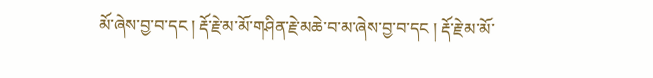མོ་ཞེས་བྱ་བ་དང ། རྡོ་རྗེ་མ་མོ་གཤིན་རྗེ་མཆེ་བ་མ་ཞེས་བྱ་བ་དང ། རྡོ་རྗེ་མ་མོ་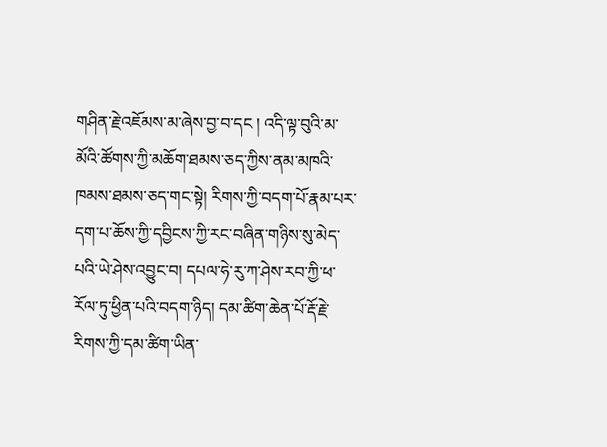གཤིན་རྗེ་འཇོམས་མ་ཞེས་བྱ་བ་དང ། འདི་ལྟ་བུའི་མ་མོའི་ཚོགས་ཀྱི་མཆོག་ཐམས་ཅད་ཀྱིས་ནམ་མཁའི་ཁམས་ཐམས་ཅད་གང་སྟེ། རིགས་ཀྱི་བདག་པོ་རྣམ་པར་དག་པ་ཆོས་ཀྱི་དབྱིངས་ཀྱི་རང་བཞིན་གཉིས་སུ་མེད་པའི་ཡེ་ཤེས་འབྱུང་བ། དཔལ་ཧེ་རུ་ཀ་ཤེས་རབ་ཀྱི་ཕ་རོལ་ཏུ་ཕྱིན་པའི་བདག་ཉིད། དམ་ཚིག་ཆེན་པོ་རྡོ་རྗེ་རིགས་ཀྱི་དམ་ཚིག་ཡིན་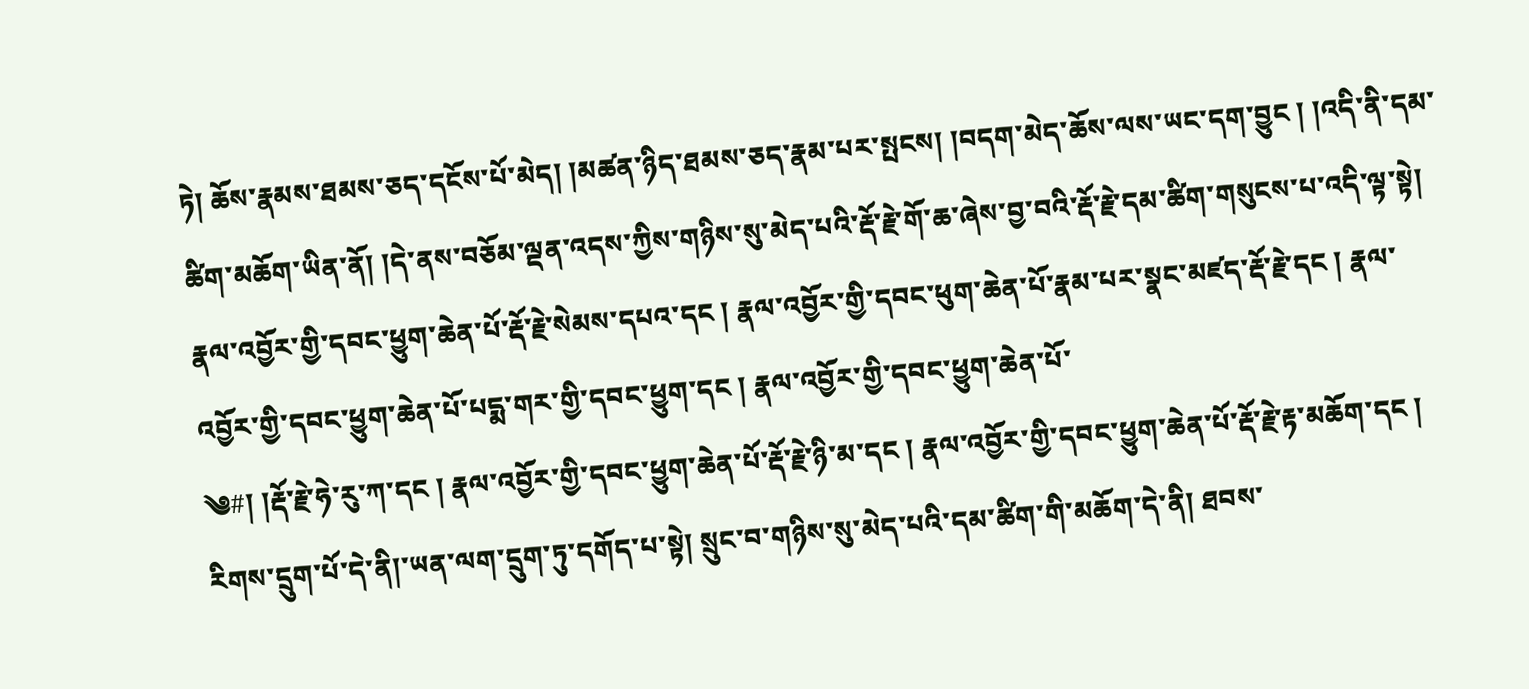ཏེ། ཆོས་རྣམས་ཐམས་ཅད་དངོས་པོ་མེད། །མཚན་ཉིད་ཐམས་ཅད་རྣམ་པར་སྤངས། །བདག་མེད་ཆོས་ལས་ཡང་དག་བྱུང ། །འདི་ནི་དམ་ཚིག་མཆོག་ཡིན་ནོ། །དེ་ནས་བཅོམ་ལྡན་འདས་ཀྱིས་གཉིས་སུ་མེད་པའི་རྡོ་རྗེ་གོ་ཆ་ཞེས་བྱ་བའི་རྡོ་རྗེ་དམ་ཚིག་གསུངས་པ་འདི་ལྟ་སྟེ། རྣལ་འབྱོར་གྱི་དབང་ཕྱུག་ཆེན་པོ་རྡོ་རྗེ་སེམས་དཔའ་དང ། རྣལ་འབྱོར་གྱི་དབང་ཕུག་ཆེན་པོ་རྣམ་པར་སྣང་མཛད་རྡོ་རྗེ་དང ། རྣལ་འབྱོར་གྱི་དབང་ཕྱུག་ཆེན་པོ་པདྨ་གར་གྱི་དབང་ཕྱུག་དང ། རྣལ་འབྱོར་གྱི་དབང་ཕྱུག་ཆེན་པོ་
༄#། །རྡོ་རྗེ་ཧེ་རུ་ཀ་དང ། རྣལ་འབྱོར་གྱི་དབང་ཕྱུག་ཆེན་པོ་རྡོ་རྗེ་ཉི་མ་དང ། རྣལ་འབྱོར་གྱི་དབང་ཕྱུག་ཆེན་པོ་རྡོ་རྗེ་རྟ་མཆོག་དང ། རིགས་དྲུག་པོ་དེ་ནི།་ཡན་ལག་དྲུག་ཏུ་དགོད་པ་སྟེ། སྲུང་བ་གཉིས་སུ་མེད་པའི་དམ་ཚིག་གི་མཆོག་དེ་ནི། ཐབས་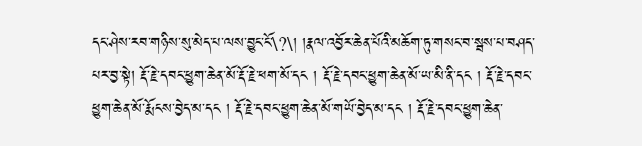དང་ཤེས་རབ་གཉིས་སུ་མེད་པ་ལས་བྱུང་ངོ་\?\། །རྣལ་འབྱོར་ཆེན་པོའི་མཆོག་ཏུ་གསང་བ་སྦས་པ་བཤད་པར་བྱ་སྟེ། རྡོ་རྗེ་དབང་ཕྱུག་ཆེན་མོ་རྡོ་རྗེ་ཕག་མོ་དང ། རྡོ་རྗེ་དབང་ཕྱུག་ཆེན་མོ་ཡ་མི་ནི་དང ། རྡོ་རྗེ་དབང་ཕྱུག་ཆེན་མོ་རྨོངས་བྱེད་མ་དང ། རྡོ་རྗེ་དབང་ཕྱུག་ཆེན་མོ་གཡོ་བྱེད་མ་དང ། རྡོ་རྗེ་དབང་ཕྱུག་ཆེན་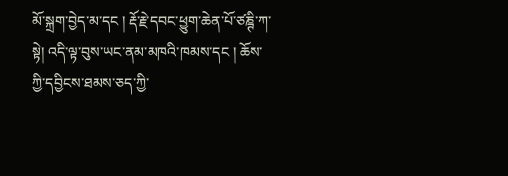མོ་སྐྲག་བྱེད་མ་དང ། རྡོ་རྗེ་དབང་ཕྱུག་ཆེན་པོ་ཙཎྚི་ཀ་སྟེ། འདི་ལྟ་བུས་ཡང་ནམ་མཁའི་ཁམས་དང ། ཆོས་ཀྱི་དབྱིངས་ཐམས་ཅད་ཀྱི་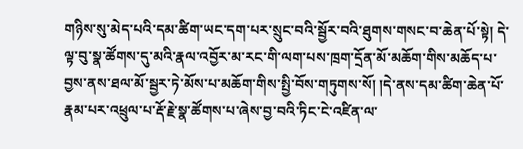གཉིས་སུ་མེད་པའི་དམ་ཚིག་ཡང་དག་པར་སྲུང་བའི་སྦྱོར་བའི་ཐུགས་གསང་བ་ཆེན་པོ་སྟེ། དེ་ལྟ་བུ་སྣ་ཚོགས་དུ་མའི་རྣལ་འབྱོར་མ་རང་གི་ལག་པས་ཁྲག་དྲོན་མོ་མཆོག་གིས་མཆོད་པ་བྱས་ནས་ཐལ་མོ་སྦྱར་ཏེ་མོས་པ་མཆོག་གིས་སྤྱི་བོས་གཏུགས་སོ། །དེ་ནས་དམ་ཚིག་ཆེན་པོ་རྣམ་པར་འཕྲུལ་པ་རྡོ་རྗེ་སྣ་ཚོགས་པ་ཞེས་བྱ་བའི་ཏིང་ངེ་འཛིན་ལ་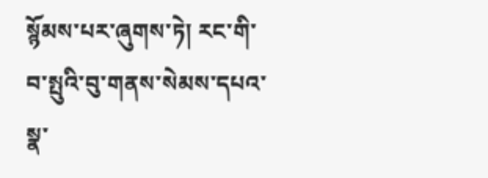སྙོམས་པར་ཞུགས་ཏེ། རང་གི་བ་སྤུའི་བུ་གནས་སེམས་དཔའ་སྣ་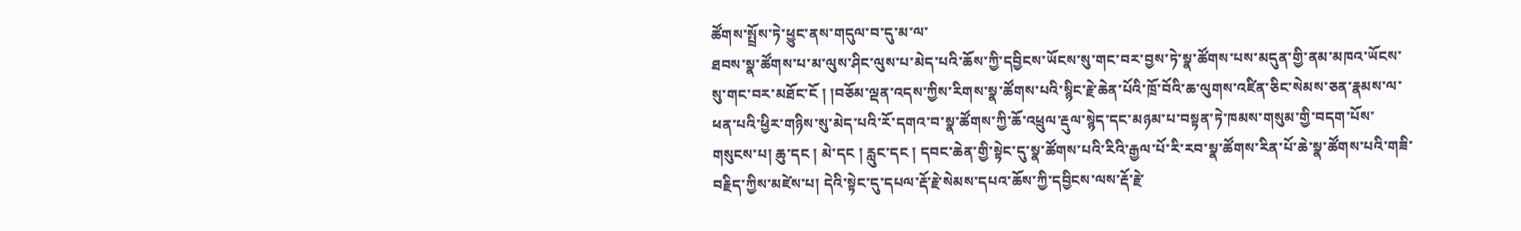ཚོགས་སྤྲོས་ཏེ་ཕྱུང་ནས་གདུལ་བ་དུ་མ་ལ་
ཐབས་སྣ་ཚོགས་པ་མ་ལུས་ཤིང་ལུས་པ་མེད་པའི་ཆོས་ཀྱི་དབྱིངས་ཡོངས་སུ་གང་བར་བྱས་ཏེ་སྣ་ཚོགས་པས་མདུན་གྱི་ནམ་མཁའ་ཡོངས་སུ་གང་བར་མཐོང་ངོ ། །བཅོམ་ལྡན་འདས་ཀྱིས་རིགས་སྣ་ཚོགས་པའི་སྙིང་རྗེ་ཆེན་པོའི་ཁྲོ་བོའི་ཆ་ལུགས་འཛིན་ཅིང་སེམས་ཅན་རྣམས་ལ་ཕན་པའི་ཕྱིར་གཉིས་སུ་མེད་པའི་རོ་དགའ་བ་སྣ་ཚོགས་ཀྱི་ཆོ་འཕྲུལ་རྡུལ་སྙེད་དང་མཉམ་པ་བསྟན་ཏེ་ཁམས་གསུམ་གྱི་བདག་པོས་གསུངས་པ། ཆུ་དང ། མེ་དང ། རླུང་དང ། དབང་ཆེན་གྱི་སྟེང་དུ་སྣ་ཚོགས་པའི་རིའི་རྒྱལ་པོ་རི་རབ་སྣ་ཚོགས་རིན་པོ་ཆེ་སྣ་ཚོགས་པའི་གཟི་བརྗིད་ཀྱིས་མཛེས་པ། དེའི་སྟེང་དུ་དཔལ་རྡོ་རྗེ་སེམས་དཔའ་ཆོས་ཀྱི་དབྱིངས་ལས་རྡོ་རྗེ་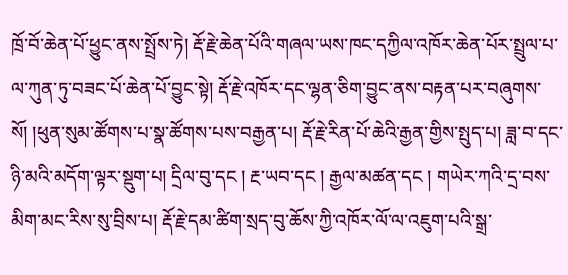ཁྲོ་བོ་ཆེན་པོ་ཕྱུང་ནས་སྤྲོས་ཏེ། རྡོ་རྗེ་ཆེན་པོའི་གཞལ་ཡས་ཁང་དཀྱིལ་འཁོར་ཆེན་པོར་སྤྲུལ་པ་ལ་ཀུན་ཏུ་བཟང་པོ་ཆེན་པོ་བྱུང་སྟེ། རྡོ་རྗེ་འཁོར་དང་ལྷན་ཅིག་བྱུང་ནས་བརྟན་པར་བཞུགས་སོ། །ཕུན་སུམ་ཚོགས་པ་སྣ་ཚོགས་པས་བརྒྱན་པ། རྡོ་རྗེ་རིན་པོ་ཆེའི་རྒྱན་གྱིས་སྤུད་པ། ཟླ་བ་དང་ཉི་མའི་མདོག་ལྟར་སྡུག་པ། དྲིལ་བུ་དང ། རྔ་ཡབ་དང ། རྒྱལ་མཚན་དང ། གཡེར་ཀའི་དྲ་བས་མིག་མང་རིས་སུ་བྲིས་པ། རྡོ་རྗེ་དམ་ཚིག་སྲད་བུ་ཆོས་ཀྱི་འཁོར་ལོ་ལ་འཇུག་པའི་སྒྲ་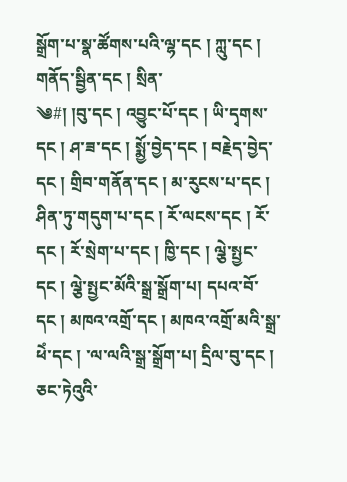སྒྲོག་པ་སྣ་ཚོགས་པའི་ལྷ་དང ། ཀླུ་དང ། གནོད་སྦྱིན་དང ། སྲིན་
༄#། །བུ་དང ། འབྱུང་པོ་དང ། ཡི་དྭགས་དང ། ཤ་ཟ་དང ། སྨྱོ་བྱེད་དང ། བརྗེད་བྱེད་དང ། གྲིབ་གནོན་དང ། མ་རུངས་པ་དང ། ཤིན་ཏུ་གདུག་པ་དང ། རོ་ལངས་དང ། རོ་དང ། རོ་སྲེག་པ་དང ། ཁྱི་དང ། ལྕེ་སྤྱང་དང ། ལྕེ་སྤྱང་མོའི་སྒྲ་སྒྲོག་པ། དཔའ་བོ་དང ། མཁའ་འགྲོ་དང ། མཁའ་འགྲོ་མའི་སྒྲ་ཕེཾ་དང ། ་ལ་ལའི་སྒྲ་སྒྲོག་པ། དྲིལ་བུ་དང ། ཅང་ཏེའུའི་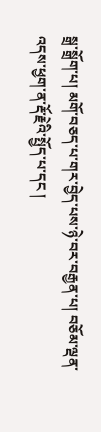སྒྲ་སྒྲོག་པ། མགོ་བཅད་པ་གར་བྱེད་པས་ཉེ་བར་བརྒྱན་པ། བཅོམ་ལྡན་འདས་ཕྱག་ན་རྡོ་རྗེའི་སྤྱོད་པ་དང །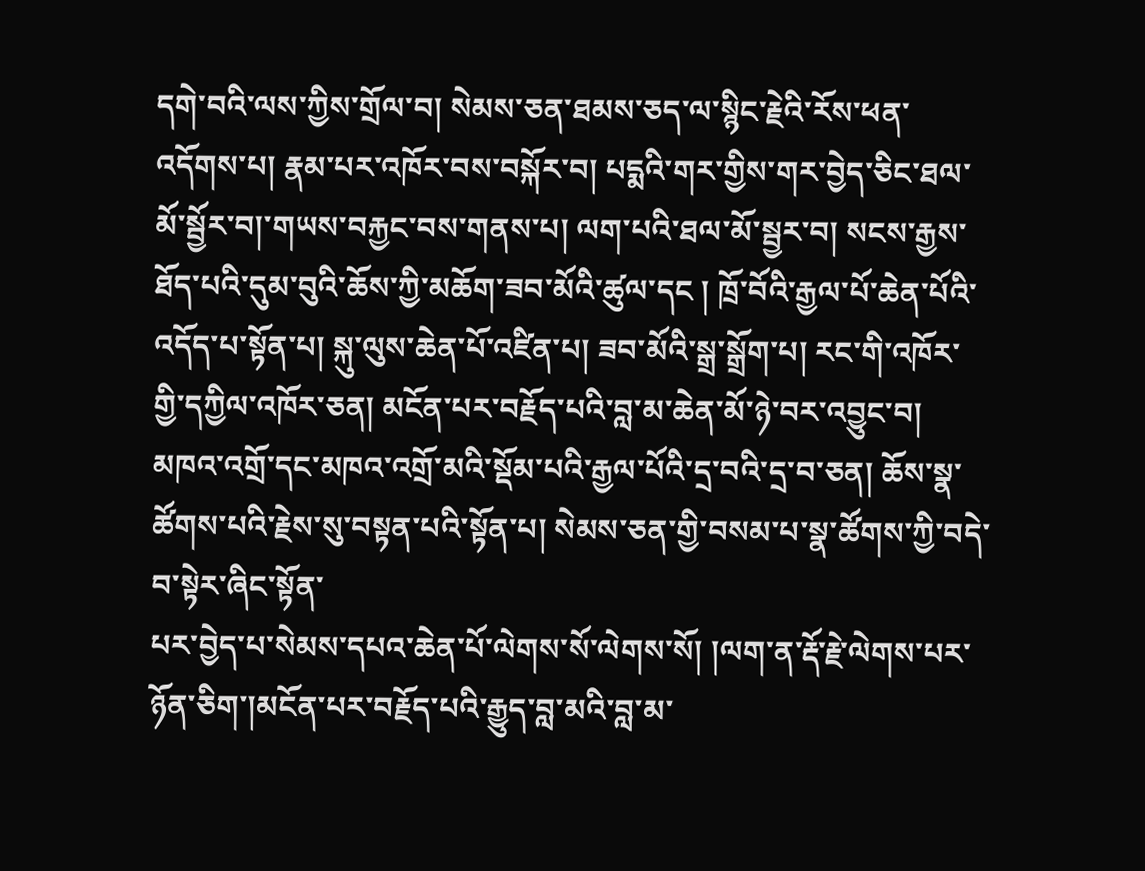དགེ་བའི་ལས་ཀྱིས་གྲོལ་བ། སེམས་ཅན་ཐམས་ཅད་ལ་སྙིང་རྗེའི་རོས་ཕན་འདོགས་པ། རྣམ་པར་འཁོར་བས་བསྐོར་བ། པདྨའི་གར་གྱིས་གར་བྱེད་ཅིང་ཐལ་མོ་སྦྱོར་བ།་གཡས་བརྐྱང་བས་གནས་པ། ལག་པའི་ཐལ་མོ་སྦྱར་བ། སངས་རྒྱས་ཐོད་པའི་དུམ་བུའི་ཆོས་ཀྱི་མཆོག་ཟབ་མོའི་ཚུལ་དང ། ཁྲོ་བོའི་རྒྱལ་པོ་ཆེན་པོའི་འདོད་པ་སྟོན་པ། སྐུ་ལུས་ཆེན་པོ་འཛིན་པ། ཟབ་མོའི་སྒྲ་སྒྲོག་པ། རང་གི་འཁོར་གྱི་དཀྱིལ་འཁོར་ཅན། མངོན་པར་བརྗོད་པའི་བླ་མ་ཆེན་མོ་ཉེ་བར་འབྱུང་བ། མཁའ་འགྲོ་དང་མཁའ་འགྲོ་མའི་སྡོམ་པའི་རྒྱལ་པོའི་དྲ་བའི་དྲ་བ་ཅན། ཆོས་སྣ་ཚོགས་པའི་རྗེས་སུ་བསྟན་པའི་སྟོན་པ། སེམས་ཅན་གྱི་བསམ་པ་སྣ་ཚོགས་ཀྱི་བདེ་བ་སྟེར་ཞིང་སྟོན་
པར་བྱེད་པ་སེམས་དཔའ་ཆེན་པོ་ལེགས་སོ་ལེགས་སོ། །ལག་ན་རྡོ་རྗེ་ལེགས་པར་ཉོན་ཅིག་།མངོན་པར་བརྗོད་པའི་རྒྱུད་བླ་མའི་བླ་མ་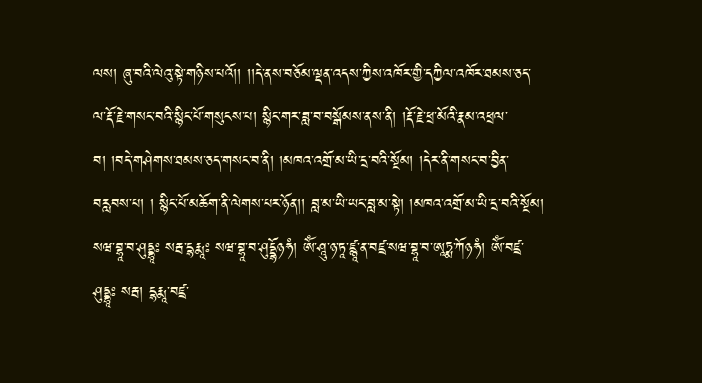ལས། ཞུ་བའི་ལེའུ་སྟེ་གཉིས་པའོ།། །།དེ་ནས་བཅོམ་ལྡན་འདས་ཀྱིས་འཁོར་གྱི་དཀྱིལ་འཁོར་ཐམས་ཅད་ལ་རྡོ་རྗེ་གསང་བའི་སྙིང་པོ་གསུངས་པ། སྙིང་གར་ཟླ་བ་བསྒོམས་ནས་ནི། །རྡོ་རྗེ་ཕྲ་མོའི་རྣམ་འཕྲལ་བ། །བདེ་གཤེགས་ཐམས་ཅད་གསང་བ་ནི། །མཁའ་འགྲོ་མ་ཡི་དྲ་བའི་སྔོམ། །དེར་ནི་གསང་བ་བྱིན་བརླབས་པ། ། སྙིང་པོ་མཆོག་ནི་ལེགས་པར་ཉོན།། བླ་མ་ཡི་ཡང་བླ་མ་སྟེ། །མཁའ་འགྲོ་མ་ཡི་དྲ་བའི་སྔོམ། སཝ་བྷཱ་བ་ཤུདྡྷཱཿ སརྦ་དྷརྨཱཿ སཝ་བྷཱ་བ་ཤུདྡྷོཉཧཾ། ཨོཾ་ཤཱུ་ཉ་ཏཱ་ཛྙཱ་ན་བཛྲ་སཝ་བྷཱ་བ་ཨཱཏྨ་ཀོཉཧཾ། ཨོཾ་བཛྲ་ཤུདྡྷཱཿ སརྦ། དྷརྨཱ་བཛྲ་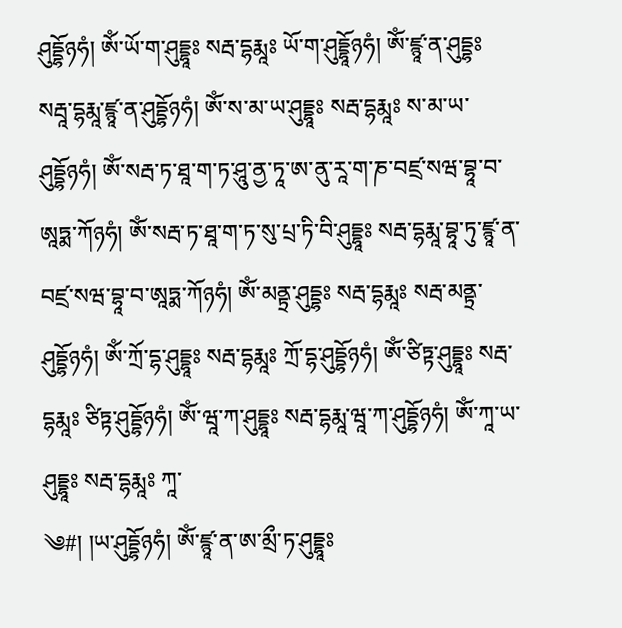ཤུདྡྷོཉཧཾ། ཨོཾ་ཡོ་ག་ཤུདྡྷཱཿ སརྦ་དྷརྨཱཿ ཡོ་ག་ཤུདྡྷཱོཉཧཾ། ཨོཾ་ཛྙཱ་ན་ཤུདྡྷཿ སརྦཱ་དྷརྨཱ་ཛྙཱ་ན་ཤུདྡྷོཉཧཾ། ཨོཾ་ས་མ་ཡ་ཤུདྡྷཱཿ སརྦ་དྷརྨཱཿ ས་མ་ཡ་ཤུདྡྷོཉཧཾ། ཨོཾ་སརྦ་ཏ་ཐཱ་ག་ཏ་ཤཱུ་ནྱ་ཏཱ་ཨ་ནུ་རཱ་ག་ཎ་བཛྲ་སཝ་བྷཱ་བ་ཨཱཏྨ་ཀོཉཧཾ། ཨོཾ་སརྦ་ཏ་ཐཱ་ག་ཏ་སུ་པྲ་ཏི་བི་ཤུདྡྷཱཿ སརྦ་དྷརྨཱ་བྷཱ་ཏུ་ཛྙཱ་ན་བཛྲ་སཝ་བྷཱ་བ་ཨཱཏྨ་ཀོཉཧཾ། ཨོཾ་མནྟྲ་ཤུདྡྷཿ སརྦ་དྷརྨཱཿ སརྦ་མནྟྲ་ཤུདྡྷོཉཧཾ། ཨོཾ་ཀྲོ་དྷ་ཤུདྡྷཱཿ སརྦ་དྷརྨཱཿ ཀྲོ་དྷ་ཤུདྡྷོཉཧཾ། ཨོཾ་ཙིཏྟ་ཤུདྡྷཱཿ སརྦ་དྷརྨཱཿ ཙིཏྟ་ཤུདྡྷོཉཧཾ། ཨོཾ་ཝཱ་ཀ་ཤུདྡྷཱཿ སརྦ་དྷརྨཱ་ཝཱ་ཀ་ཤུདྡྷོཉཧཾ། ཨོཾ་ཀཱ་ཡ་ཤུདྡྷཱཿ སརྦ་དྷརྨཱཿ ཀཱ་
༄#། །ཡ་ཤུདྡྷོཉཧཾ། ཨོཾ་ཛྙཱ་ན་ཨ་མྲྀ་ཏ་ཤུདྡྷཱཿ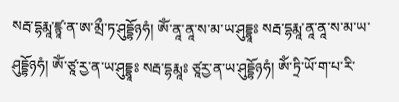སརྦ་དྷརྨཱ་ཛྙཱ་ན་ཨ་མྲྀ་ཏ་ཤུདྡྷོཉཧཾ། ཨོཾ་ནཱ་ནཱ་ས་མ་ཡ་ཤུདྡྷཱཿ སརྦ་དྷརྨཱ་ནཱ་ནཱ་ས་མ་ཡ་ཤུདྡྷོཉཧཾ། ཨོཾ་ཙཱ་རྱ་ན་ཡ་ཤུདྡྷཱཿ སརྦ་དྷརྨཱཿ ཙཱརྱ་ན་ཡ་ཤུདྡྷོཉཧཾ། ཨོཾ་ཏྲི་ཡོ་ག་པ་རི་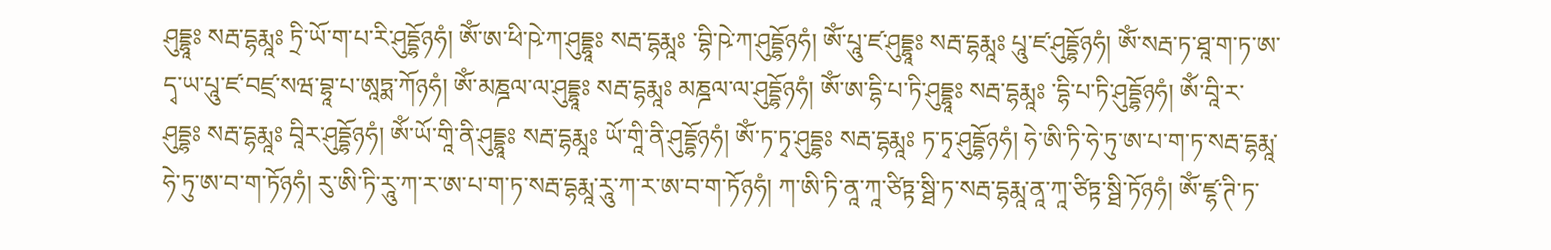ཤུདྡྷཱཿ སརྦ་དྷརྨཱཿ ཏྲི་ཡོ་ག་པ་རི་ཤུདྡྷོཉཧཾ། ཨོཾ་ཨ་ཕི་ཥེ་ཀ་ཤུདྡྷཱཿ སརྦ་དྷརྨཱཿ ་བྷི་ཥེ་ཀ་ཤུདྡྷོཉཧཾ། ཨོཾ་པཱུ་ཛ་ཤུདྡྷཱཿ སརྦ་དྷརྨཱཿ པཱུ་ཛ་ཤུདྡྷོཉཧཾ། ཨོཾ་སརྦ་ཏ་ཐཱ་ག་ཏ་ཨ་དྭ་ཡ་པཱུ་ཛ་བཛྲ་སཝ་བྷཱ་པ་ཨཱཏྨ་ཀོཉཧཾ། ཨོཾ་མཎྜལ་ལ་ཤུདྡྷཱཿ སརྦ་དྷརྨཱཿ མཎྜལ་ལ་ཤུདྡྷོཉཧཾ། ཨོཾ་ཨ་དྷི་པ་ཏི་ཤུདྡྷཱཿ སརྦ་དྷརྨཱཿ ་དྷི་པ་ཏི་ཤུདྡྷོཉཧཾ། ཨོཾ་བཱི་ར་ཤུདྡྷཿ སརྦ་དྷརྨཱཿ བཱིར་ཤུདྡྷོཉཧཾ། ཨོཾ་ཡོ་གཱི་ནི་ཤུདྡྷཱཿ སརྦ་དྷརྨཱཿ ཡོ་གཱི་ནི་ཤུདྡྷོཉཧཾ། ཨོཾ་ཏ་ཏྭ་ཤུདྡྷཿ སརྦ་དྷརྨཱཿ ཏ་ཏྭ་ཤུདྡྷོཉཧཾ། ཧེ་ཨི་ཏི་ཧེ་ཏུ་ཨ་པ་ག་ཏ་སརྦ་དྷརྨཱ་ཧེ་ཏུ་ཨ་བ་ག་ཏོཉཧཾ། རུ་ཨི་ཏི་རཱུ་ཀ་ར་ཨ་པ་ག་ཏ་སརྦ་དྷརྨཱ་རཱུ་ཀ་ར་ཨ་བ་ག་ཏོཉཧཾ། ཀ་ཨི་ཏི་ནཱ་ཀཱ་ཙིཏྟ་སྠི་ཏ་སརྦ་དྷརྨཱ་ནཱ་ཀཱ་ཙིཏྟ་སྠི་ཏོཉཧཾ། ཨོཾ་ཛྷ་ཊི་ཏ་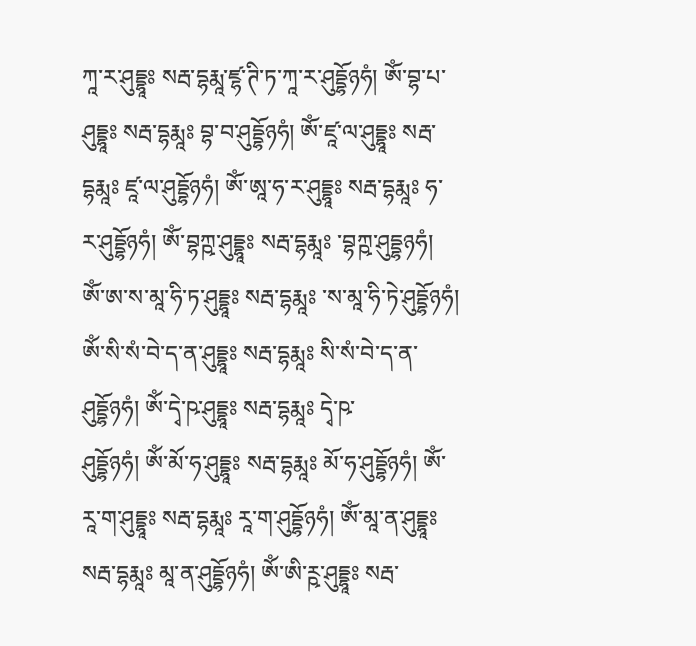ཀཱ་ར་ཤུདྡྷཱཿ སརྦ་དྷརྨཱ་ཛྷ་ཊི་ཏ་ཀཱ་ར་ཤུདྡྷོཉཧཾ། ཨོཾ་བྷ་པ་ཤུདྡྷཱཿ སརྦ་དྷརྨཱཿ བྷ་བ་ཤུདྡྷོཉཧཾ། ཨོཾ་ཛཱ་ལ་ཤུདྡྷཱཿ སརྦ་དྷརྨཱཿ ཛཱ་ལ་ཤུདྡྷོཉཧཾ། ཨོཾ་ཨཱ་ཧ་ར་ཤུདྡྷཱཿ སརྦ་དྷརྨཱཿ ཧ་ར་ཤུདྡྷོཉཧཾ། ཨོཾ་བྷཀྵ་ཤུདྡྷཱཿ སརྦ་དྷརྨཱཿ ་བྷཀྵ་ཤུདྡྷཉཧཾ། ཨོཾ་ཨ་ས་མཱ་ཧི་ཏ་ཤུདྡྷཱཿ སརྦ་དྷརྨཱཿ ་ས་མཱ་ཧི་ཏེ་ཤུདྡྷོཉཧཾ། ཨོཾ་སི་སཾ་བེ་ད་ན་ཤུདྡྷཱཿ སརྦ་དྷརྨཱཿ སི་སཾ་བེ་ད་ན་ཤུདྡྷོཉཧཾ། ཨོཾ་དྭེ་ཥ་ཤུདྡྷཱཿ སརྦ་དྷརྨཱཿ དྭེ་ཥ་
ཤུདྡྷོཉཧཾ། ཨོཾ་མོ་ཧ་ཤུདྡྷཱཿ སརྦ་དྷརྨཱཿ མོ་ཧ་ཤུདྡྷོཉཧཾ། ཨོཾ་རཱ་ག་ཤུདྡྷཱཿ སརྦ་དྷརྨཱཿ རཱ་ག་ཤུདྡྷོཉཧཾ། ཨོཾ་མཱ་ན་ཤུདྡྷཱཿ སརྦ་དྷརྨཱཿ མཱ་ན་ཤུདྡྷོཉཧཾ། ཨོཾ་ཨི་ཪྵ་ཤུདྡྷཱཿ སརྦ་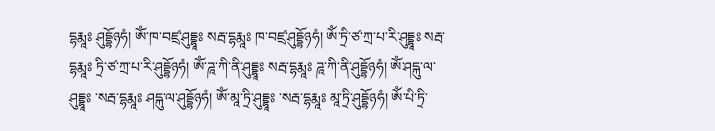དྷརྨཱཿ ཤུདྡྷོཉཧཾ། ཨོཾ་ཁ་བཛྲ་ཤུདྡྷཱཿ སརྦ་དྷརྨཱཿ ཁ་བཛྲ་ཤུདྡྷོཉཧཾ། ཨོཾ་ཏྲི་ཙ་ཀྲ་པ་རི་ཤུདྡྷཱཿ སརྦ་དྷརྨཱཿ ཏྲི་ཙ་ཀྲ་པ་རི་ཤུདྡྷོཉཧཾ། ཨོཾ་ཌཱ་ཀི་ནི་ཤུདྡྷཱཿ སརྦ་དྷརྨཱཿ ཌཱ་ཀི་ནི་ཤུདྡྷོཉཧཾ། ཨོཾ་ཤདྐུ་ལ་ཤུདྡྷཱཿ ་སརྦ་དྷརྨཱཿ ཤདྐུ་ལ་ཤུདྡྷོཉཧཾ། ཨོཾ་མཱ་ཏྲི་ཤུདྡྷཱཿ ་སརྦ་དྷརྨཱཿ མཱ་ཏྲི་ཤུདྡྷོཉཧཾ། ཨོཾ་པི་ཏྲི་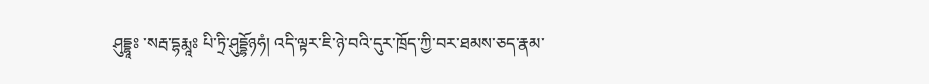ཤུདྡྷཱཿ ་སརྦ་དྷརྨཱཿ པི་ཏྲི་ཤུདྡྷོཉཧཾ། འདི་ལྟར་ཇི་ཉེ་བའི་དུར་ཁྲོད་ཀྱི་བར་ཐམས་ཅད་རྣམ་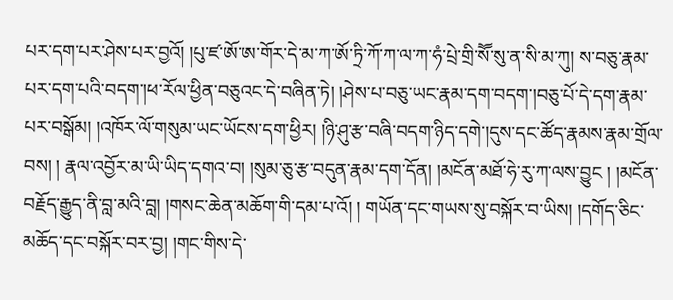པར་དག་པར་ཤེས་པར་བྱའོ། །པུ་ཛ་ཨོ་ཨ་གོར་དེ་མ་ཀ་ཨོ་ཏྲི་ཀོ་ཀ་ལ་ཀ་ཧཾ་པྲེ་གྲི་སཽ་སུ་ན་སི་མ་ཀུ། ས་བཅུ་རྣམ་པར་དག་པའི་བདག་།ཕ་རོལ་ཕྱིན་བཅུའང་དེ་བཞིན་ཏེ། །ཤེས་པ་བཅུ་ཡང་རྣམ་དག་བདག་།བཅུ་པོ་དེ་དག་རྣམ་པར་བསྒོམ། །འཁོར་ལོ་གསུམ་ཡང་ཡོངས་དག་ཕྱིར། །ཉི་ཤུ་རྩ་བཞི་བདག་ཉིད་དགེ་།དུས་དང་ཚོད་རྣམས་རྣམ་གྲོལ་བས། ། རྣལ་འབྱོར་མ་ཡི་ཡིད་དགའ་བ། །སུམ་ཅུ་རྩ་བདུན་རྣམ་དག་དོན། །མངོན་མཐོ་ཧེ་རུ་ཀ་ལས་བྱུང ། །མངོན་བརྗོད་རྒྱུད་ནི་བླ་མའི་བླ། །གསང་ཆེན་མཆོག་གི་དམ་པ་འོ། ། གཡོན་དང་གཡས་སུ་བསྐོར་བ་ཡིས། །དགོད་ཅིང་མཆོད་དང་བསྐོར་བར་བྱ། །གང་གིས་དེ་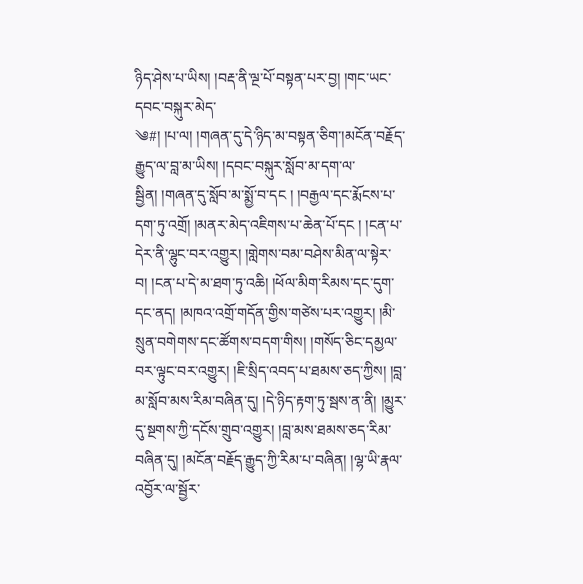ཉིད་ཤེས་པ་ཡིས། །བརྡ་ནི་ལྔ་པོ་བསྟན་པར་བྱ། །གང་ཡང་དབང་བསྐུར་མེད་
༄#། །པ་ལ། །གཞན་དུ་དེ་ཉིད་མ་བསྟན་ཅིག་།མངོན་བརྗོད་རྒྱུད་ལ་བླ་མ་ཡིས། །དབང་བསྐུར་སློབ་མ་དག་ལ་སྦྱིན། །གཞན་དུ་སློབ་མ་སྨྱོ་བ་དང ། །བརྒྱལ་དང་རྨོངས་པ་དག་ཏུ་འགྲོ། །མནར་མེད་འཇིགས་པ་ཆེན་པོ་དང ། །ངན་པ་དེར་ནི་ལྷུང་བར་འགྱུར། །གླེགས་བམ་བཤེས་མིན་ལ་སྟེར་བ། །ངན་པ་དེ་མ་ཐག་ཏུ་འཆི། །ཕོལ་མིག་རིམས་དང་དུག་དང་ནད། །མཁའ་འགྲོ་གདོན་གྱིས་གཙེས་པར་འགྱུར། །མི་སྲུན་བགེགས་དང་ཚོགས་བདག་གིས། །གསོད་ཅིང་དམྱལ་བར་ལྟུང་བར་འགྱུར། །ཇི་སྲིད་འབད་པ་ཐམས་ཅད་ཀྱིས། །བླ་མ་སློབ་མས་རིམ་བཞིན་དུ། །དེ་ཉིད་རྟག་ཏུ་སྦས་ན་ནི། །མྱུར་དུ་སྔགས་ཀྱི་དངོས་གྲུབ་འགྱུར། །བླ་མས་ཐམས་ཅད་རིམ་བཞིན་དུ། །མངོན་བརྗོད་རྒྱུད་ཀྱི་རིམ་པ་བཞིན། །ལྷ་ཡི་རྣལ་འབྱོར་ལ་སྦྱོར་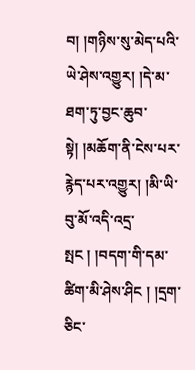བ། །གཉིས་སུ་མེད་པའི་ཡེ་ཤེས་འགྱུར། །དེ་མ་ཐག་ཏུ་བྱང་ཆུབ་སྟེ། །མཆོག་ནི་ངེས་པར་རྙེད་པར་འགྱུར། །མི་ཡི་བུ་མོ་འདི་འདྲ་སྤང ། །བདག་གི་དམ་ཚིག་མི་ཤེས་ཤིང ། །དྲག་ཅིང་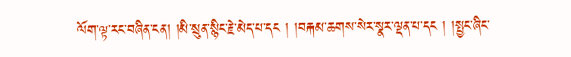ལོག་ལྟ་རང་བཞིན་ངན། །མི་སྲུན་སྙིང་རྗེ་མེད་པ་དང ། །བརྐམ་ཆགས་སེར་སྣར་ལྡན་པ་དང ། །སྤྱང་ཞིང་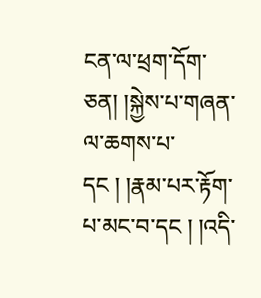ངན་ལ་ཕྲག་དོག་ཅན། །སྐྱེས་པ་གཞན་ལ་ཆགས་པ་དང ། །རྣམ་པར་རྟོག་པ་མང་བ་དང ། །འདི་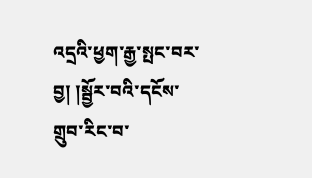འདྲའི་ཕྱག་རྒྱ་སྤང་བར་བྱ། །སྦྱོར་བའི་དངོས་གྲུབ་རིང་བ་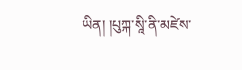ཡིན། །པུཀྐ་སཱི་ནི་མཛེས་